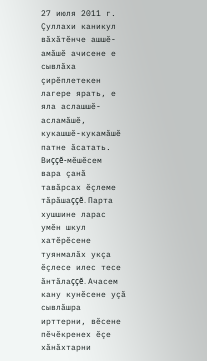27 июля 2011 г.
Çуллахи каникул вăхăтĕнче ашшĕ-амăшĕ ачисене е сывлăха çирĕплетекен лагере ярать, е яла аслашшĕ-асламăшĕ, кукашшĕ-кукамăшĕ патне ăсатать. Виççĕ-мĕшĕсем вара çанă тавăрсах ĕçлеме тăрăшаççĕ. Парта хушшине ларас умĕн шкул хатĕрĕсене туянмалăх укçа ĕçлесе илес тесе ăнтăлаççĕ. Ачасем кану кунĕсене уçă сывлăшра ирттерни, вĕсене пĕчĕкренех ĕçе хăнăхтарни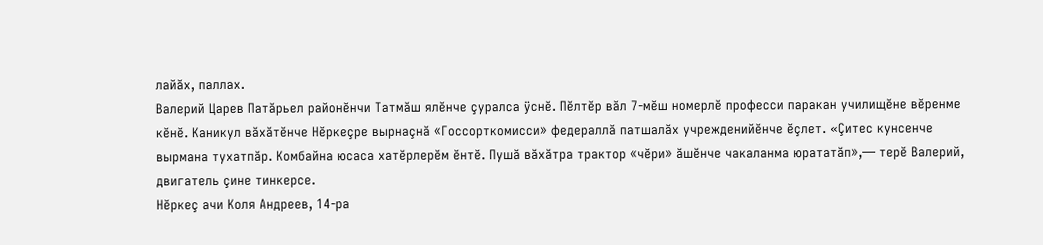лайăх, паллах.
Валерий Царев Патăрьел районĕнчи Татмăш ялĕнче çуралса ÿснĕ. Пĕлтĕр вăл 7-мĕш номерлĕ професси паракан училищĕне вĕренме кĕнĕ. Каникул вăхăтĕнче Нĕркеçре вырнаçнă «Госсорткомисси» федераллă патшалăх учрежденийĕнче ĕçлет. «Çитес кунсенче вырмана тухатпăр. Комбайна юсаса хатĕрлерĕм ĕнтĕ. Пушă вăхăтра трактор «чĕри» ăшĕнче чакаланма юрататăп»,— терĕ Валерий, двигатель çине тинкерсе.
Нĕркеç ачи Коля Андреев, 14-ра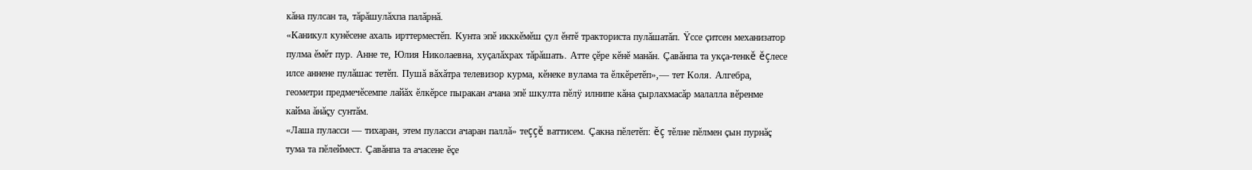кăна пулсан та, тăрăшулăхпа палăрнă.
«Каникул кунĕсене ахаль ирттерместĕп. Кунта эпĕ икккĕмĕш çул ĕнтĕ тракториста пулăшатăп. Ÿссе çитсен механизатор пулма ĕмĕт пур. Анне те, Юлия Николаевна, хуçалăхрах тăрăшать. Атте çĕре кĕнĕ манăн. Çавăнпа та укçа-тенкĕ ĕçлесе илсе аннене пулăшас тетĕп. Пушă вăхăтра телевизор курма, кĕнеке вулама та ĕлкĕретĕп»,— тет Коля. Алгебра, геометри предмечĕсемпе лайăх ĕлкĕрсе пыракан ачана эпĕ шкулта пĕлÿ илнипе кăна çырлахмасăр малалла вĕренме кайма ăнăçу сунтăм.
«Лаша пуласси — тихаран, этем пуласси ачаран паллă» теççĕ ваттисем. Çакна пĕлетĕп: ĕç тĕлне пĕлмен çын пурнăç тума та пĕлеймест. Çавăнпа та ачасене ĕçе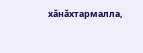хăнăхтармалла,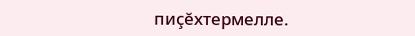пиçĕхтермелле.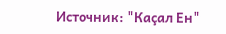Источник: "Каçал Ен"